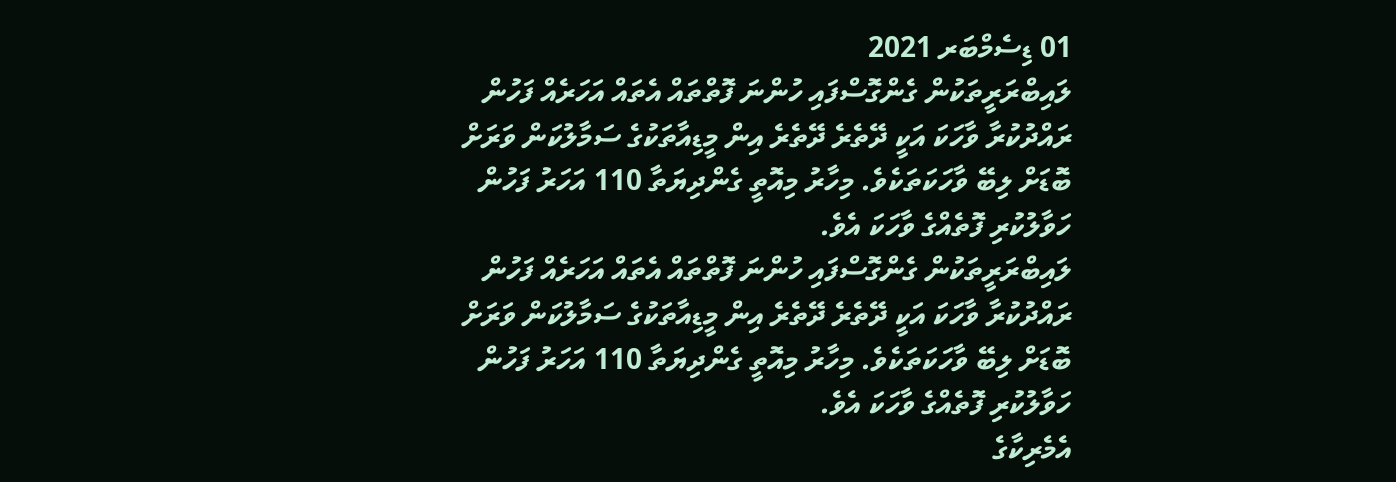01 ޑިސެމްބަރ 2021
ލައިބްރަރީތަކުން ގެންގޮސްފައި ހުންނަ ފޮތްތައް އެތައް އަހަރެއް ފަހުން ރައްދުކުރާ ވާހަކަ އަކީ ދޭތެރެ ދޭތެރެ އިން މީޑިއާތަކުގެ ސަމާލުކަން ވަރަށް ބޮޑަށް ލިބޭ ވާހަކަތަކެވެ. މިހާރު މިއޮތީ ގެންދިޔަތާ 110 އަހަރު ފަހުން ހަވާލުކުރި ފޮތެއްގެ ވާހަކަ އެވެ.
ލައިބްރަރީތަކުން ގެންގޮސްފައި ހުންނަ ފޮތްތައް އެތައް އަހަރެއް ފަހުން ރައްދުކުރާ ވާހަކަ އަކީ ދޭތެރެ ދޭތެރެ އިން މީޑިއާތަކުގެ ސަމާލުކަން ވަރަށް ބޮޑަށް ލިބޭ ވާހަކަތަކެވެ. މިހާރު މިއޮތީ ގެންދިޔަތާ 110 އަހަރު ފަހުން ހަވާލުކުރި ފޮތެއްގެ ވާހަކަ އެވެ.
އެމެރިކާގެ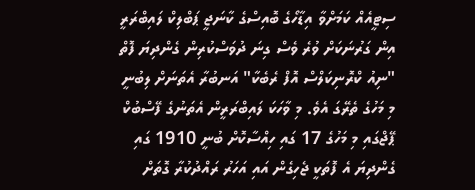ސިޓީއެއް ކަމަށްވާ އިޑާހޯގެ ބޮއިސްގެ ކާނަޖީ ޕަބްލިކް ލައިބްރަރީ އިން ގަރުނަކަށް ވުރެ ވެސް ގިނަ ދުވަސްކުރިން ގެންދިޔަ ފޮތް "ނިއު ކްރޮނިކަލްސް އޮފް ރެބެކާ" އަނބުރާ އެތަނަށް ލިބުނީ މި މަހުގެ ތެރޭގަ އެވެ. މި ވާހަކަ ލައިބްރަރީން އެތަނުގެ ފޭސްބުކް ޕޭޖްގައި މި މަހުގެ 17 ގައި ހިއްސާކޮށް ބުނީ 1910 ގައި ގެންދިޔަ އެ ފޮތަކީ ޖެހިގެން އައި އަހަރު ރައްދުކުރާ ގޮތަށް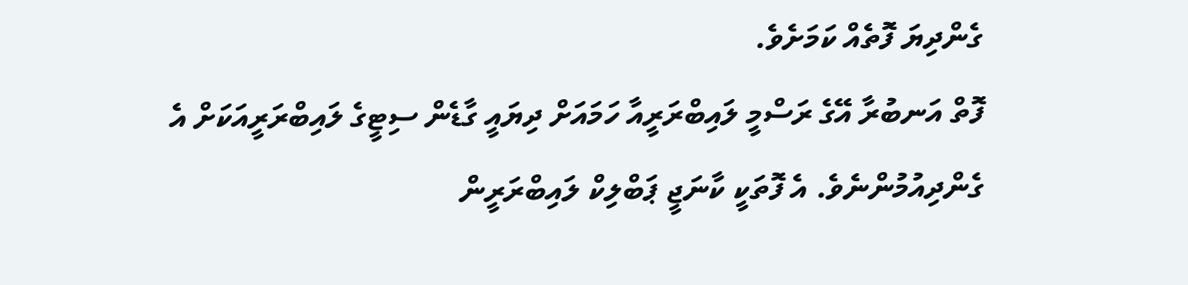ގެންދިޔަ ފޮތެއް ކަމަށެވެ.
ފޮތް އަނބުރާ އޭގެ ރަސްމީ ލައިބްރަރީއާ ހަމައަށް ދިޔައީ ގާޑެން ސިޓީގެ ލައިބްރަރީއަކަށް އެ ގެންދިއުމުންނެވެ. އެ ފޮތަކީ ކާނަޖީ ޕަބްލިކް ލައިބްރަރީން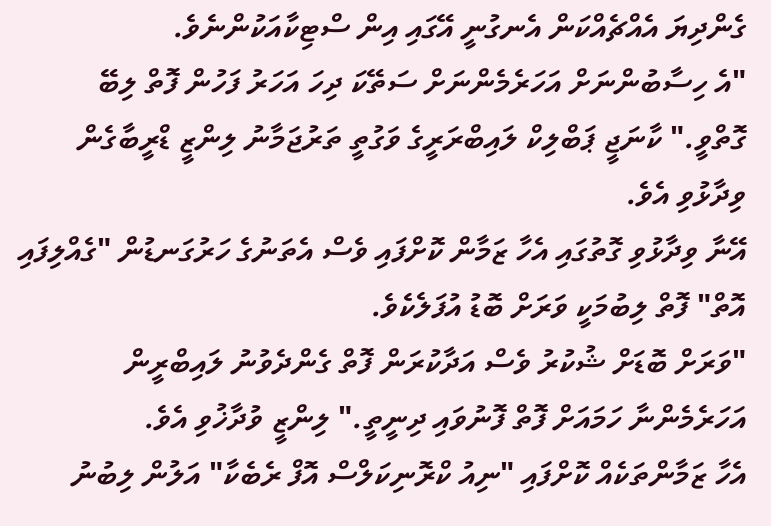ގެންދިޔަ އެއްޗެއްކަން އެނގުނީ އޭގައި އިން ސްޓިކާއަކުންނެވެ.
"އެ ހިސާބުންނަށް އަހަރެމެންނަށް ސަތޭކަ ދިހަ އަހަރު ފަހުން ފޮތް ލިބޭ ގޮތްވީ." ކާނަޖީ ޕަބްލިކް ލައިބްރަރީގެ ވަގުތީ ތަރުޖަމާނު ލިންޒީ ޑްރީބާގެން ވިދާޅުވި އެވެ.
އޭނާ ވިދާޅުވި ގޮތުގައި އެހާ ޒަމާން ކޮށްފައި ވެސް އެތަނުގެ ހަރުގަނޑުން "ގެއްލިފައި އޮތް" ފޮތް ލިބުމަކީ ވަރަށް ބޮޑު އުފަލެކެވެ.
"ވަރަށް ބޮޑަށް ޝުކުރު ވެސް އަދާކުރަން ފޮތް ގެންދެވުނު ލައިބްރީން އަހަރެމެންނާ ހަމައަށް ފޮތް ފޮނުވައި ދިނީތީ." ލިންޒީ ވުދާޚުވި އެވެ.
އެހާ ޒަމާންތަކެއް ކޮށްފައި "ނިއު ކްރޮނިކަލްސް އޮފް ރެބެކާ" އަލުން ލިބުނު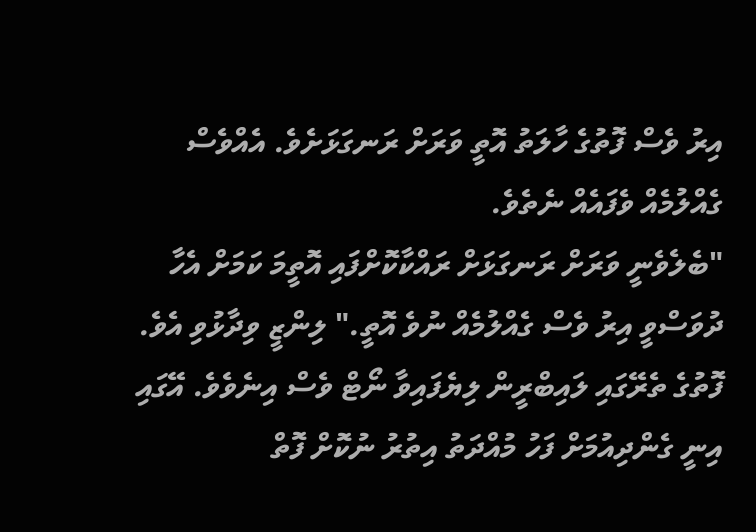އިރު ވެސް ފޮތުގެ ހާލަތު އޮތީ ވަރަށް ރަނގަޅަށެވެ. އެއްވެސް ގެއްލުމެއް ވެފައެއް ނެތެވެ.
"ބެލެވެނީ ވަރަށް ރަނގަޅަށް ރައްކާކޮށްފައި އޮތީމަ ކަމަށް އެހާ ދުވަސްވީ އިރު ވެސް ގެއްލުމެއް ނުވެ އޮތީ." ލިންޒީ ވިދާޅުވި އެވެ.
ފޮތުގެ ތެރޭގައި ލައިބްރީން ލިޔެފައިވާ ނޯޓް ވެސް އިނެވެވެ. އޭގައި އިނީ ގެންދިއުމަށް ފަހު މުއްދަތު އިތުރު ނުކޮށް ފޮތް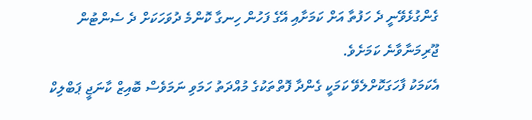ގެންގުޅެވޭނީ ދެ ހަފުތާ އަށް ކަމަށާއި އޭގެ ފަހުން ހިނގާ ކޮންމެ ދުވަހަކަށް ދެ ސެންޓުން ޖޫރިމަނާވާނެ ކަމަށެވެ.
އެކަމަކު ފާހަގަކޮށްލެވޭ ކަމަކީ ގެންދާ ފޮތްތަކުގެ މުއްދަތު ހަމަވި ނަމަވެސް ބޮއިޒް ކާނަޖީ ޕަބްލިކް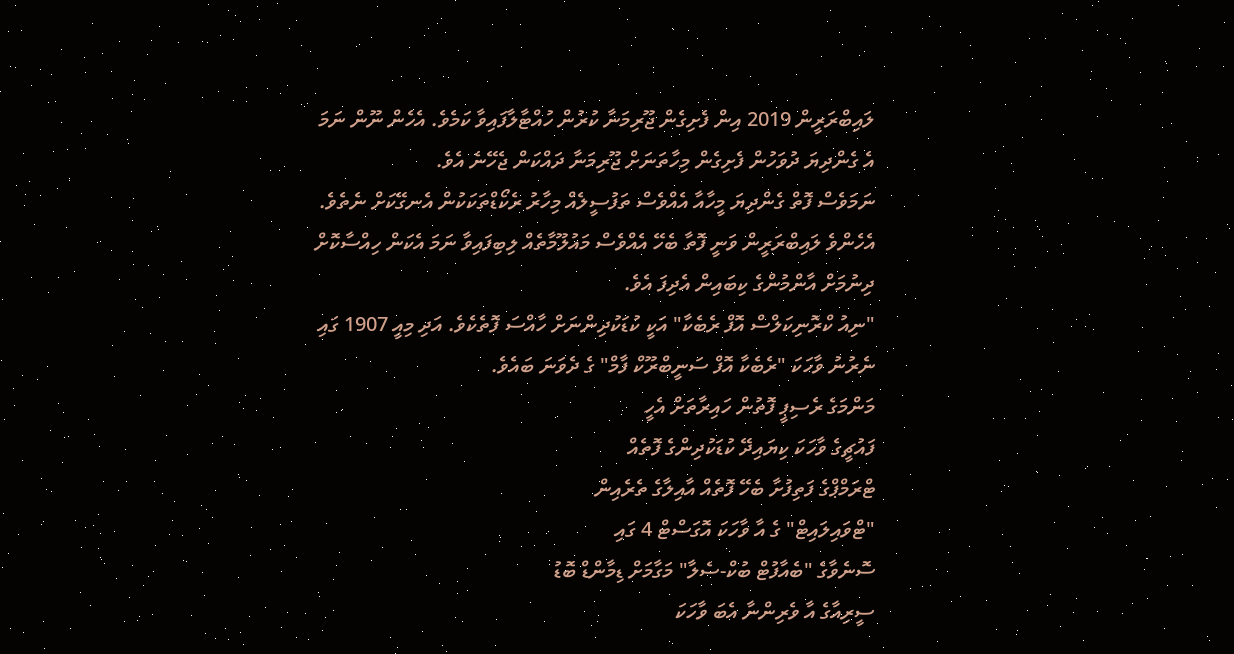ލައިބްރަރީން 2019 އިން ފެށިގެން ޖޫރިމަނާ ކުރުން ހުއްޓާލާފައިވާ ކަމެވެ. އެހެން ނޫން ނަމަ އެ ގެންދިޔަ ދުވަހުން ފެށިގެން މިހާތަނަށް ޖޫރިމަނާ ދައްކަން ޖެހޭނެ އެވެ.
ނަމަވެސް ފޮތް ގެންދިޔަ މީހާއާ އެއްވެސް ތަފުސީލެއް މިހާރު ރެކޯޑްތަކަކުން އެނގޭކަށް ނެތެވެ. އެހެންވެ ލައިބްރަރީން ވަނީ ފޮތާ ބެހޭ އެއްވެސް މައުލޫމާތެއް ލިބިފައިވާ ނަމަ އެކަން ހިއްސާކޮށް ދިނުމަށް އާންމުންގެ ކިބައިން އެދިފަ އެވެ.
"ނިއު ކްރޮނިކަލްސް އޮފް ރެބެކާ" އަކީ ކުޑަކުދިންނަށް ހާއްސަ ފޮތެކެވެ. އަދި މިއީ 1907 ގައި ނެރުނު ވާހަކަ "ރެބެކާ އޮފް ސަނީބްރޫކް ފާމް" ގެ ދެވަނަ ބައެވެ.
މަންމަގެ ރެސިޕީ ފޮތުން ހައިރާތަށް އެހީ
ފައުޗީގެ ވާހަކަ ކިޔައިދޭ ކުޑަކުދިންގެ ފޮތެއް
ޓްރަމްޕްގެ ފަތިފުށާ ބެހޭ ފޮތެއް އާއިލާގެ ތެރެއިން
"ޓްވައިލައިޓް" ގެ އާ ވާހަކަ އޮގަސްޓް 4 ގައި
ސޮނެވާގެ "ބެއާފުޓް ބުކް-ސެލާ" މަގާމަށް ޑިމާންޑް ބޮޑު
ސީރިއާގެ އާ ވެރިންނާ އެބަ ވާހަކަ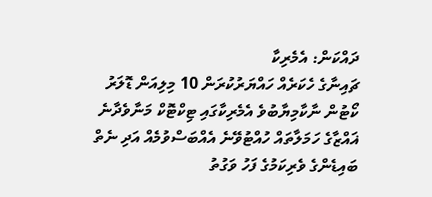ދައްކަން: އެމެރިކާ
ޗައިނާގެ ހެކަރެއް ހައްޔަރުކުރަން 10 މިލިއަން ޑޮލަރު
ކޯޓުން ނާކާމިޔާބުވެ އެމެރިކާގައި ޓިކްޓޮކް މަނާވެދާނެ
ޣައްޒާގެ ހަމަލާތައް ހުއްޓުވޭނެ އެއްބަސްވުމެއް އަދި ނެތް
ބައިޑެންގެ ވެރިކަމުގެ ފަހު ވަގުތު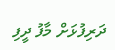ދަރިފުޅަށް މާފު ދީފި